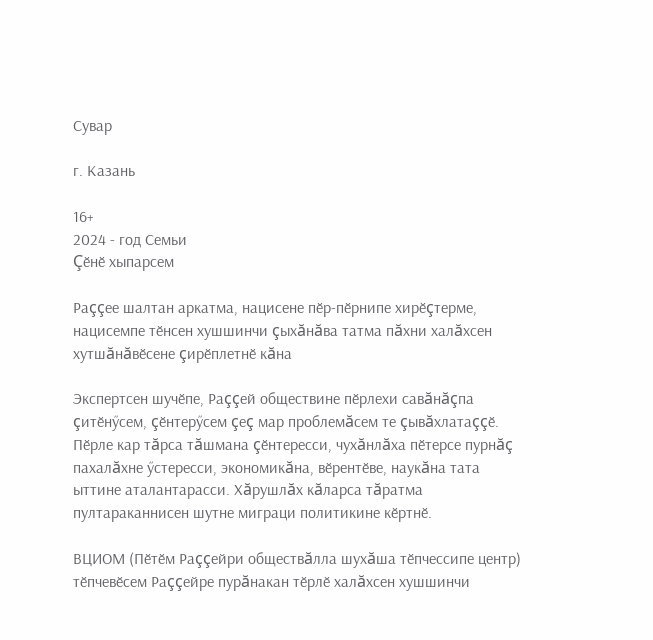Сувар

г. Казань

16+
2024 - год Семьи
Çӗнӗ хыпарсем

Раççее шалтан аркатма, нацисене пӗр-пӗрнипе хирӗçтерме, нацисемпе тӗнсен хушшинчи çыхăнăва татма пăхни халăхсен хутшăнăвӗсене çирӗплетнӗ кăна

Экспертсен шучӗпе, Раççей обществине пӗрлехи савăнăçпа çитӗнӳсем, çӗнтерӳсем çеç мар проблемăсем те çывăхлатаççӗ. Пӗрле кар тăрса тăшмана çӗнтересси, чухăнлăха пӗтерсе пурнăç пахалăхне ӳстересси, экономикăна, вӗрентӗве, наукăна тата ыттине аталантарасси. Хăрушлăх кăларса тăратма пултараканнисен шутне миграци политикине кӗртнӗ.

ВЦИОМ (Пӗтӗм Раççейри обществăлла шухăша тӗпчессипе центр) тӗпчевӗсем Раççейре пурăнакан тӗрлӗ халăхсен хушшинчи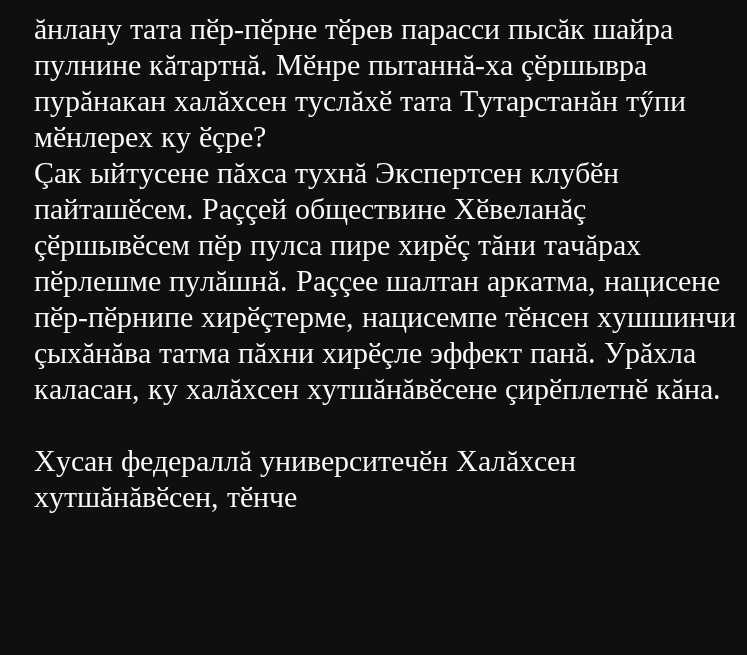ăнлану тата пӗр-пӗрне тӗрев парасси пысăк шайра пулнине кăтартнă. Мӗнре пытаннă-ха çӗршывра пурăнакан халăхсен туслăхӗ тата Тутарстанăн тӳпи мӗнлерех ку ӗçре?
Çак ыйтусене пăхса тухнă Экспертсен клубӗн пайташӗсем. Раççей обществине Хӗвеланăç çӗршывӗсем пӗр пулса пире хирӗç тăни тачăрах пӗрлешме пулăшнă. Раççее шалтан аркатма, нацисене пӗр-пӗрнипе хирӗçтерме, нацисемпе тӗнсен хушшинчи çыхăнăва татма пăхни хирӗçле эффект панă. Урăхла каласан, ку халăхсен хутшăнăвӗсене çирӗплетнӗ кăна.

Хусан федераллă университечӗн Халăхсен хутшăнăвӗсен, тӗнче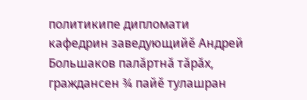политикипе дипломати кафедрин заведующийӗ Андрей Большаков палăртнă тăрăх, граждансен ¾ пайӗ тулашран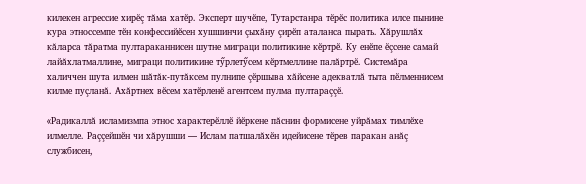килекен агрессие хирӗç тăма хатӗр. Эксперт шучӗпе, Тутарстанра тӗрӗс политика илсе пынине кура этноссемпе тӗн конфессийӗсен хушшинчи çыхăну çирӗп аталанса пырать. Хăрушлăх кăларса тăратма пултараканнисен шутне миграци политикине кӗртрӗ. Ку енӗпе ӗçсене самай лайăхлатмаллине, миграци политикине тӳрлетӳсем кӗртмеллине палăртрӗ. Системăра халиччен шута илмен шăтăк-путăксем пулнипе çӗршыва хăйсене адекватлă тыта пӗлменнисем килме пуçланă. Ахăртнех вӗсем хатӗрленӗ агентсем пулма пултараççӗ.

«Радикаллă исламизмпа этнос характерӗллӗ йӗркене пăснин формисене уйрăмах тимлӗхе илмелле. Раççейшӗн чи хăрушши — Ислам патшалăхӗн идейисене тӗрев паракан анăç службисен,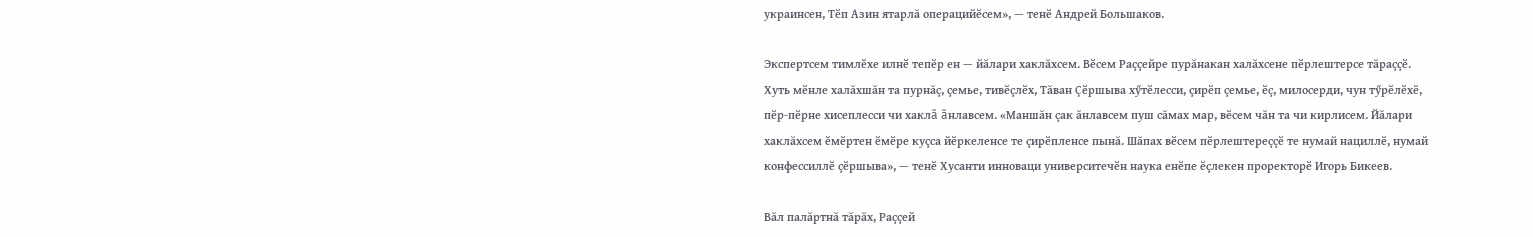украинсен, Тӗп Азин ятарлă операцийӗсем», — тенӗ Андрей Большаков.

Экспертсем тимлӗхе илнӗ тепӗр ен — йăлари хаклăхсем. Вӗсем Раççейре пурăнакан халăхсене пӗрлештерсе тăраççӗ. Хуть мӗнле халăхшăн та пурнăç, çемье, тивӗçлӗх, Тăван Çӗршыва хӳтӗлесси, çирӗп çемье, ӗç, милосерди, чун тӳрӗлӗхӗ, пӗр-пӗрне хисеплесси чи хаклă ăнлавсем. «Маншăн çак ăнлавсем пуш сăмах мар, вӗсем чăн та чи кирлисем. Йăлари хаклăхсем ӗмӗртен ӗмӗре куçса йӗркеленсе те çирӗпленсе пынă. Шăпах вӗсем пӗрлештереççӗ те нумай нациллӗ, нумай конфессиллӗ çӗршыва», — тенӗ Хусанти инноваци университечӗн наука енӗпе ӗçлекен проректорӗ Игорь Бикеев.

Вăл палăртнă тăрăх, Раççей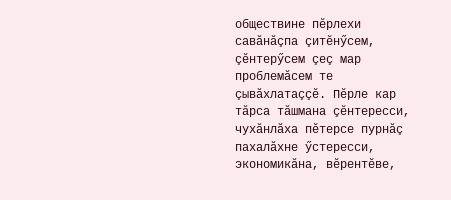обществине пӗрлехи савăнăçпа çитӗнӳсем, çӗнтерӳсем çеç мар проблемăсем те çывăхлатаççӗ. Пӗрле кар тăрса тăшмана çӗнтересси, чухăнлăха пӗтерсе пурнăç пахалăхне ӳстересси, экономикăна, вӗрентӗве,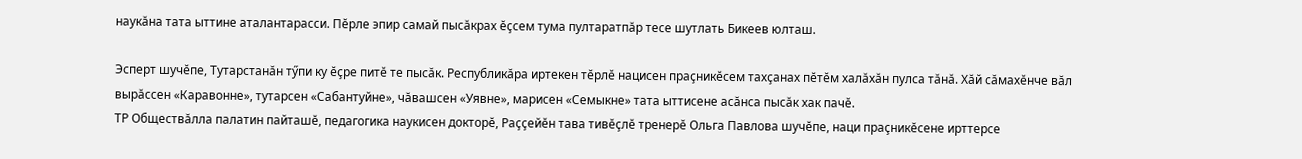наукăна тата ыттине аталантарасси. Пӗрле эпир самай пысăкрах ӗçсем тума пултаратпăр тесе шутлать Бикеев юлташ.

Эсперт шучӗпе, Тутарстанăн тӳпи ку ӗçре питӗ те пысăк. Республикăра иртекен тӗрлӗ нацисен праçникӗсем тахçанах пӗтӗм халăхăн пулса тăнă. Хăй сăмахӗнче вăл вырăссен «Каравонне», тутарсен «Сабантуйне», чăвашсен «Уявне», марисен «Семыкне» тата ыттисене асăнса пысăк хак пачӗ.
ТР Обществăлла палатин пайташӗ, педагогика наукисен докторӗ, Раççейӗн тава тивӗçлӗ тренерӗ Ольга Павлова шучӗпе, наци праçникӗсене ирттерсе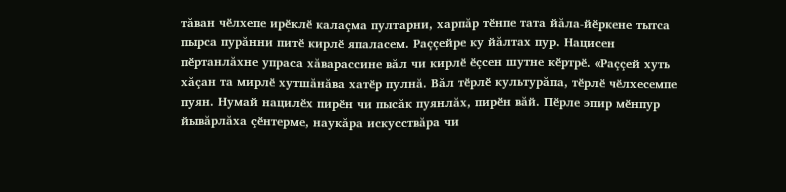тăван чӗлхепе ирӗклӗ калаçма пултарни, харпăр тӗнпе тата йăла-йӗркене тытса пырса пурăнни питӗ кирлӗ япаласем. Раççейре ку йăлтах пур. Нацисен пӗртанлăхне упраса хăварассине вăл чи кирлӗ ӗçсен шутне кӗртрӗ. «Раççей хуть хăçан та мирлӗ хутшăнăва хатӗр пулнă. Вăл тӗрлӗ культурăпа, тӗрлӗ чӗлхесемпе пуян. Нумай нацилӗх пирӗн чи пысăк пуянлăх, пирӗн вăй. Пӗрле эпир мӗнпур йывăрлăха çӗнтерме, наукăра искусствăра чи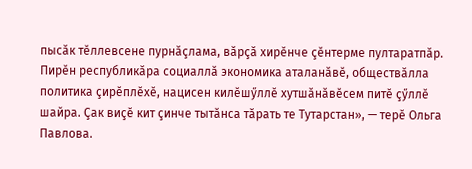пысăк тӗллевсене пурнăçлама, вăрçă хирӗнче çӗнтерме пултаратпăр. Пирӗн республикăра социаллă экономика аталанăвӗ, обществăлла политика çирӗплӗхӗ, нацисен килӗшӳллӗ хутшăнăвӗсем питӗ çӳллӗ шайра. Çак виçӗ кит çинче тытăнса тăрать те Тутарстан», — терӗ Ольга Павлова.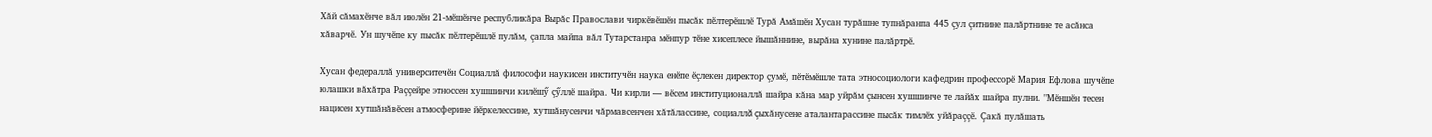Хăй сăмахӗнче вăл июлӗн 21-мӗшӗнче республикăра Вырăс Православи чиркӗвӗшӗн пысăк пӗлтерӗшлӗ Турă Амăшӗн Хусан турăшне тупнăранпа 445 çул çитнине палăртнине те асăнса хăварчӗ. Ун шучӗпе ку пысăк пӗлтерӗшлӗ пулăм, çапла майпа вăл Тутарстанра мӗнпур тӗне хисеплесе йышăннине, вырăна хунине палăртрӗ.

Хусан федераллă университечӗн Социаллă философи наукисен институчӗн наука енӗпе ӗçлекен директор çумӗ, пӗтӗмӗшле тата этносоциологи кафедрин профессорӗ Мария Ефлова шучӗпе юлашки вăхăтра Раççейре этноссен хушшинчи килӗшӳ çӳллӗ шайра. Чи кирли — вӗсем институционаллă шайра кăна мар уйрăм çынсен хушшинче те лайăх шайра пулни. "Мӗншӗн тесен нацисен хутшăнăвӗсен атмосферине йӗркелессине, хутшăнусенчи чăрмавсенчен хăтăлассине, социаллă çыхăнусене аталантарассине пысăк тимлӗх уйăраççӗ. Çакă пулăшать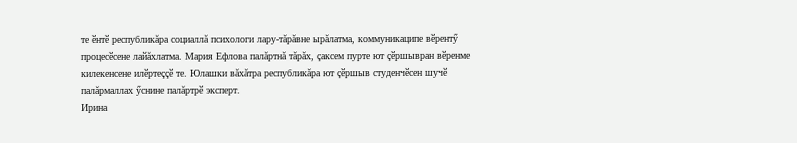те ӗнтӗ республикăра социаллă психологи лару-тăрăвне ырăлатма, коммуникаципе вӗрентӳ процесӗсене лайăхлатма. Мария Ефлова палăртнă тăрăх, çаксем пурте ют çӗршывран вӗренме килекенсене илӗртеççӗ те. Юлашки вăхăтра республикăра ют çӗршыв студенчӗсен шучӗ палăрмаллах ӳснине палăртрӗ эксперт.
Ирина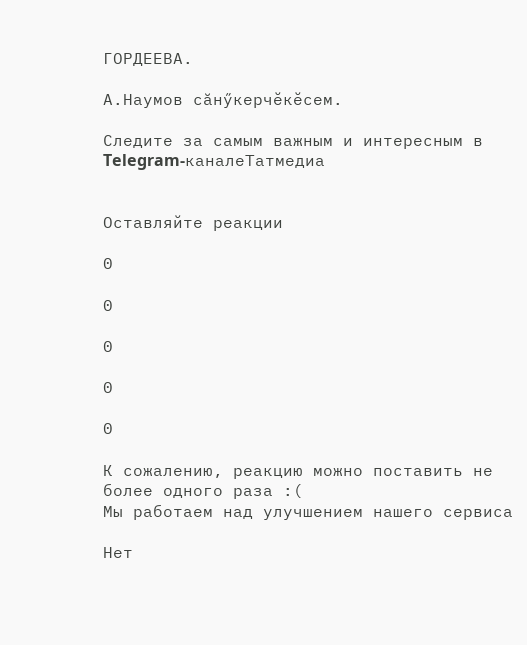ГОРДЕЕВА.

А.Наумов сăнӳкерчӗкӗсем.

Следите за самым важным и интересным в Telegram-каналеТатмедиа


Оставляйте реакции

0

0

0

0

0

К сожалению, реакцию можно поставить не более одного раза :(
Мы работаем над улучшением нашего сервиса

Нет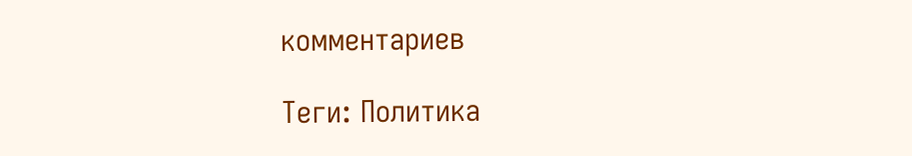комментариев

Теги: Политика